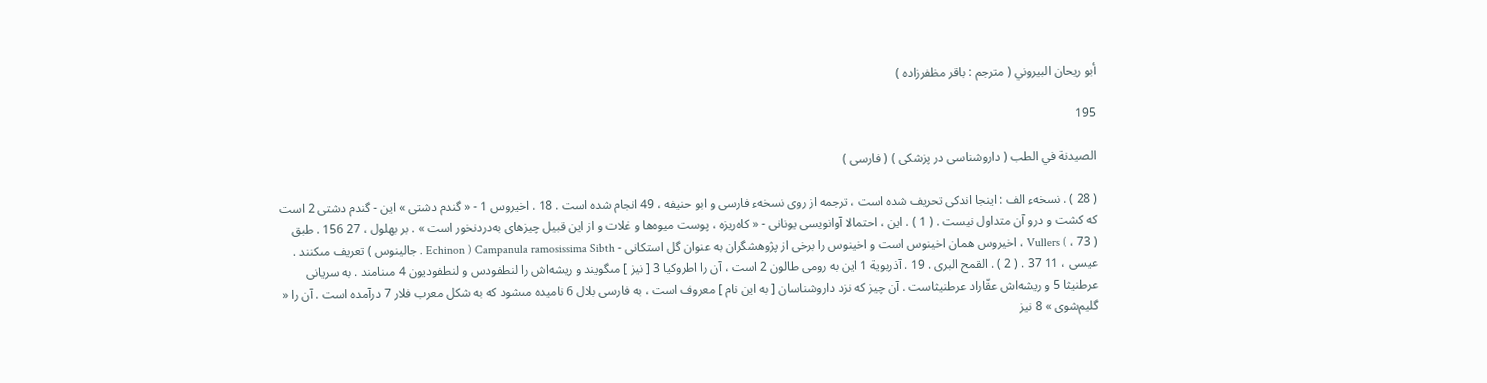أبو ريحان البيروني ( مترجم : باقر مظفرزاده )

195

الصيدنة في الطب ( داروشناسى در پزشكى ) ( فارسى )

( 28 ) . نسخهء الف : اينجا اندكى تحريف شده است ، ترجمه از روى نسخهء فارسى و ابو حنيفه ، 49 انجام شده است . 18 . اخيروس 1 - « گندم دشتى » اين - گندم دشتى 2 است كه كشت و درو آن متداول نيست . ( 1 ) . اين ، احتمالا آوانويسى يونانى - « كاه‌ريزه ، پوست ميوه‌ها و غلات و از اين قبيل چيزهاى به‌دردنخور است » . بر بهلول ، 27 156 . طبق Vullers ( ، 73 ) ، اخيروس همان اخينوس است و اخينوس را برخى از پژوهشگران به عنوان گل استكانى - Echinon ) Campanula ramosissima Sibth . جالينوس ) تعريف مىكنند . عيسى ، 11 37 . ( 2 ) . القمح البرى . 19 . آذربوية 1 اين به رومى طالون 2 است ، آن را اطروكيا 3 [ نيز ] مىگويند و ريشه‌اش را لنطفودس و لنطفوديون 4 مىنامند . به سريانى عرطنيثا 5 و ريشه‌اش عقّاراد عرطنيثاست . آن چيز كه نزد داروشناسان [ به اين نام ] معروف است ، به فارسى بلال 6 ناميده مىشود كه به شكل معرب فلار 7 درآمده است . آن را « گليم‌شوى » 8 نيز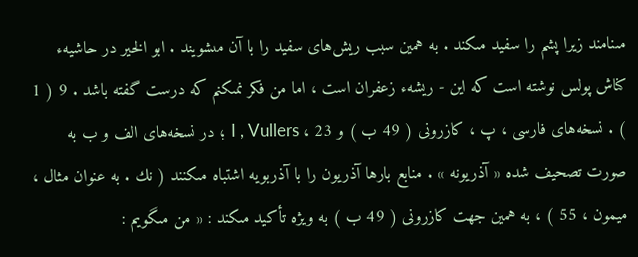مىنامند زيرا پشم را سفيد مىكند . به همين سبب ريش‌هاى سفيد را با آن مىشويند . ابو الخير در حاشيهء كناش پولس نوشته است كه اين - ريشهء زعفران است ، اما من فكر نمىكنم كه درست گفته باشد . 9 ( 1 ) . نسخه‌هاى فارسى ، پ ، كازرونى ( 49 ب ) و I , Vullers ، 23 ؛ در نسخه‌هاى الف و ب به صورت تصحيف شده « آذريونه » . منابع بارها آذريون را با آذربويه اشتباه مىكنند ( نك . به عنوان مثال ، ميمون ، 55 ) ، به همين جهت كازرونى ( 49 ب ) به ويژه تأكيد مىكند : « من مىگويم :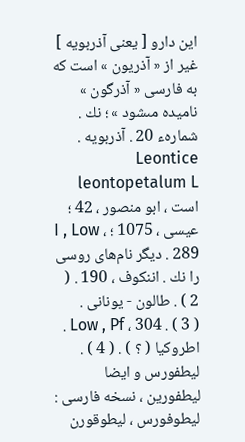اين دارو [ يعنى آذربويه ] غير از « آذريون » است كه به فارسى « آذرگون » ناميده مىشود » ؛ نك . شمارهء 20 . آذربويه . Leontice leontopetalum L است ، ابو منصور ، 42 ؛ عيسى ، 1075 ؛ I , Low ، 289 . ديگر نام‌هاى روسى را نك . اننكوف ، 190 . ( 2 ) . طالون - يونانى . Low , Pf ، 304 . ( 3 ) . اطروكيا ( ؟ ) . ( 4 ) . ليطفورس و ايضا ليطفورين ، نسخه فارسى : ليطوفورس ، ليطوقورن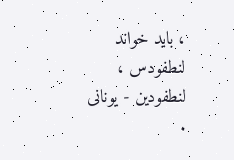، بايد خواند لنطفودس ، لنطفودين - يونانى .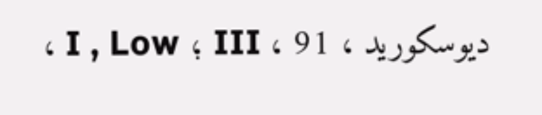ديوسكوريد ، III ، 91 ؛ I , Low ،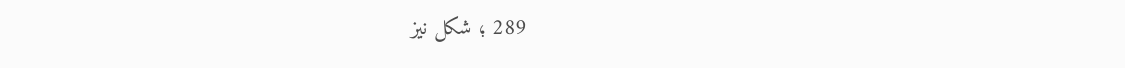289 ؛ شكل نيز